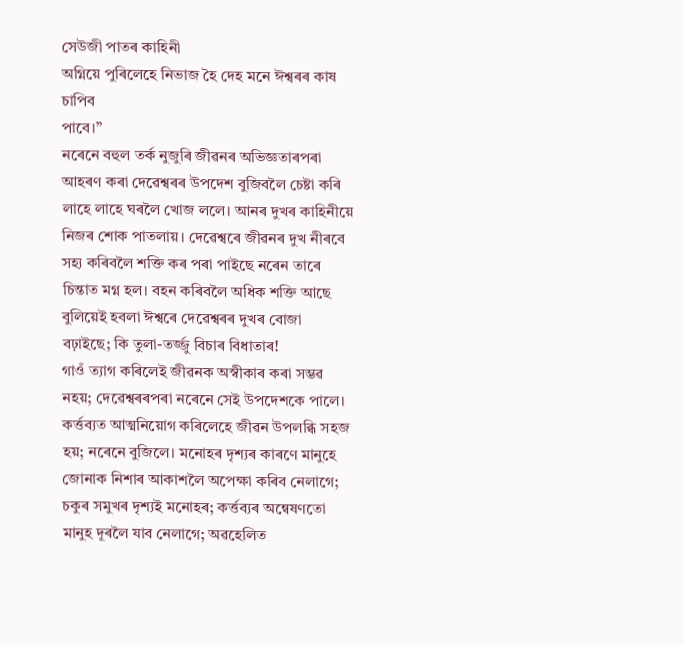সেউজী পাতৰ কাহিনী
অগ্নিয়ে পুৰিলেহে নিভাজ হৈ দেহ মনে ঈশ্বৰৰ কাষ চাপিব
পাবে।”
নৰেনে বহুল তৰ্ক নুজুৰি জীৱনৰ অভিজ্ঞতাৰপৰা আহৰণ কৰা দেৱেশ্বৰৰ উপদেশ বুজিবলৈ চেষ্টা কৰি লাহে লাহে ঘৰলৈ খোজ ললে। আনৰ দুখৰ কাহিনীয়ে নিজৰ শোক পাতলায়। দেৱেশ্বৰে জীৱনৰ দুখ নীৰবে সহ্য কৰিবলৈ শক্তি কৰ পৰা পাইছে নৰেন তাৰে চিন্তাত মগ্ন হল। বহন কৰিবলৈ অধিক শক্তি আছে বুলিয়েই হবলা ঈশ্বৰে দেৱেশ্বৰৰ দুখৰ বোজা বঢ়াইছে; কি তুলা-তৰ্জ্জু বিচাৰ বিধাতাৰ!
গাওঁ ত্যাগ কৰিলেই জীৱনক অস্বীকাৰ কৰা সম্ভৱ নহয়; দেৱেশ্বৰৰপৰা নৰেনে সেই উপদেশকে পালে। কৰ্ত্তব্যত আত্মনিয়োগ কৰিলেহে জীৱন উপলব্ধি সহজ হয়; নৰেনে বুজিলে। মনোহৰ দৃশ্যৰ কাৰণে মানুহে জোনাক নিশাৰ আকাশলৈ অপেক্ষা কৰিব নেলাগে; চকুৰ সমুখৰ দৃশ্যই মনোহৰ; কৰ্ত্তব্যৰ অন্বেষণতো মানুহ দূৰলৈ যাব নেলাগে; অৱহেলিত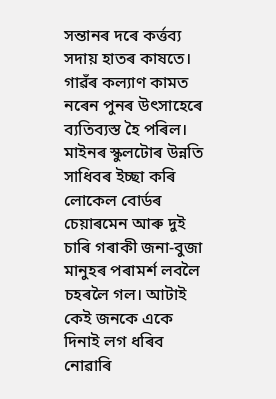সন্তানৰ দৰে কৰ্ত্তব্য সদায় হাতৰ কাষতে। গাৱঁৰ কল্যাণ কামত নৰেন পুনৰ উৎসাহেৰে ব্যতিব্যস্ত হৈ পৰিল। মাইনৰ স্কুলটোৰ উন্নতি সাধিবৰ ইচ্ছা কৰি লোকেল বোৰ্ডৰ চেয়াৰমেন আৰু দুই চাৰি গৰাকী জনা-বুজা মানুহৰ পৰামৰ্শ লবলৈ চহৰলৈ গল। আটাই কেই জনকে একে দিনাই লগ ধৰিব নোৱাৰি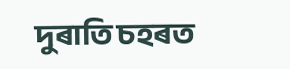দুৰাতি চহৰত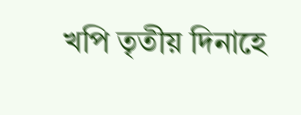খপি তৃতীয় দিনাহে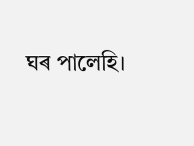ঘৰ পালেহি।